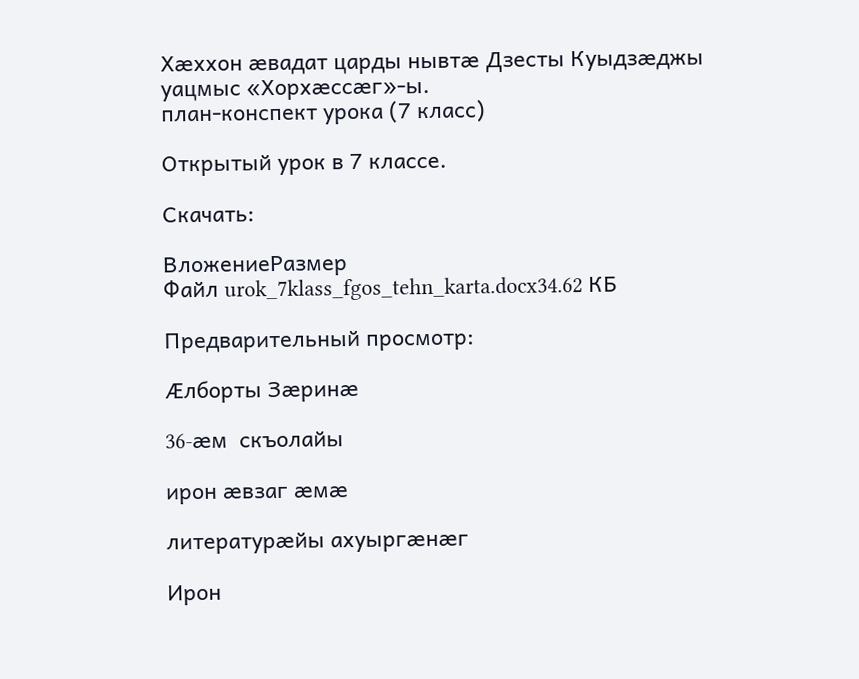Хæххон æвадат царды нывтæ Дзесты Куыдзæджы уацмыс «Хорхӕссӕг»-ы.
план-конспект урока (7 класс)

Открытый урок в 7 классе.

Скачать:

ВложениеРазмер
Файл urok_7klass_fgos_tehn_karta.docx34.62 КБ

Предварительный просмотр:

Æлборты Зæринæ

36-æм  скъолайы

ирон æвзаг æмæ

литературæйы ахуыргæнæг

Ирон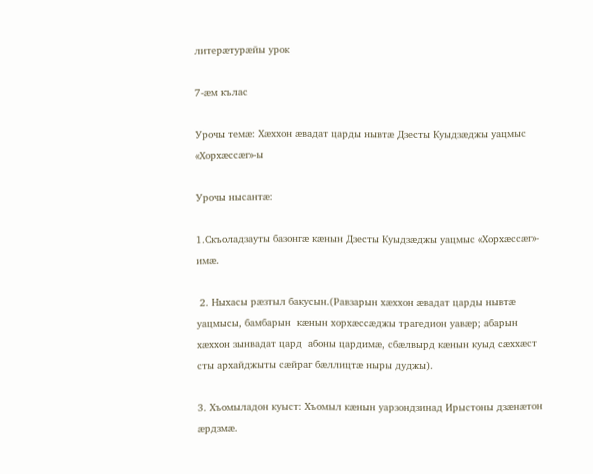литерæтурæйы урок

7-ӕм кълас

Урочы темæ: Хæххон æвадат царды нывтæ Дзесты Куыдзæджы уацмыс «Хорхӕссӕг»-ы

Урочы нысантæ:

1.Скъоладзауты базонгæ кæнын Дзесты Куыдзæджы уацмыс «Хорхæссæг»- имæ.

 2. Ныхасы рæзтыл бакусын.(Равзарын хӕххон ӕвадат царды нывтӕ уацмысы, бамбарын  кӕнын хорхӕссӕджы трагедион уавӕр; абарын хӕххон зынвадат цард  абоны цардимӕ, сбӕлвырд кӕнын куыд сӕххӕст сты архайджыты сӕйраг бӕллицтӕ ныры дуджы).

3. Хъомыладон куыст: Хъомыл кӕнын уарзондзинад Ирыстоны дзӕнӕтон ӕрдзмӕ.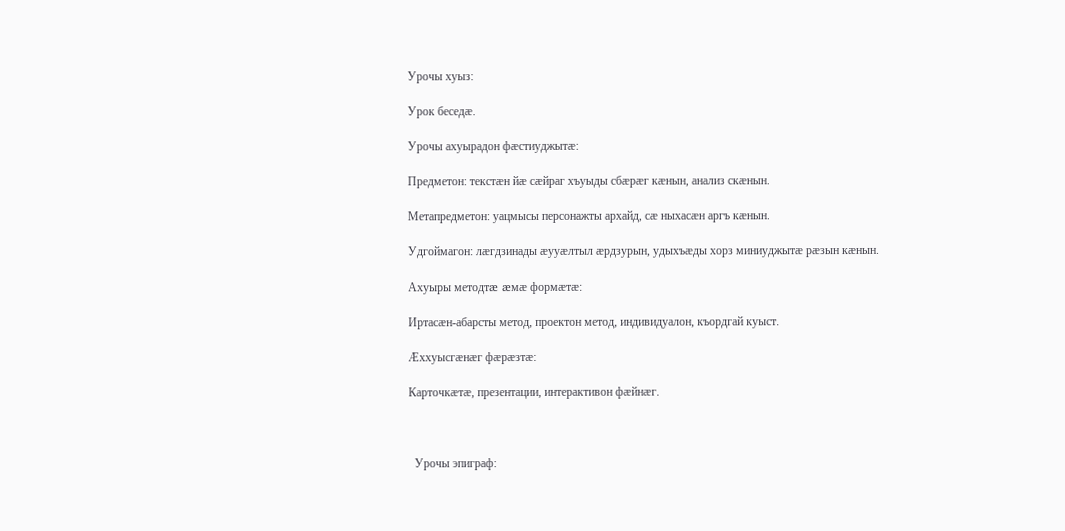Урочы хуыз:

Урок беседæ.

Урочы ахуырадон фæстиуджытæ:

Предметон: текстæн йæ сæйраг хъуыды сбæрæг кæнын, анализ скæнын.

Метапредметон: уацмысы персонажты архайд, сæ ныхасæн аргъ кæнын.

Удгоймагон: лæгдзинады æууæлтыл æрдзурын, удыхъæды хорз миниуджытæ рæзын кæнын.

Ахуыры методтæ æмæ формæтæ:

Иртасæн-абарсты метод, проектон метод, индивидуалон, къордгай куыст.

Æххуысгæнæг фæрæзтæ:

Карточкæтæ, презентации, интерактивон фæйнæг.



  Урочы эпиграф: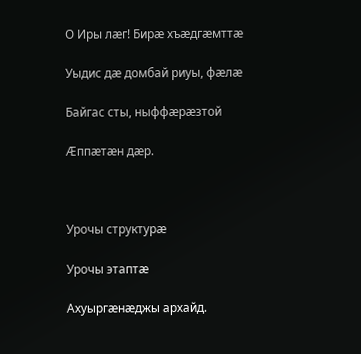О Иры лӕг! Бирӕ хъӕдгӕмттӕ

Уыдис дӕ домбай риуы, фӕлӕ

Байгас сты, ныффӕрӕзтой

Ӕппӕтӕн дӕр.



Урочы структурæ

Урочы этаптæ

Ахуыргæнæджы архайд.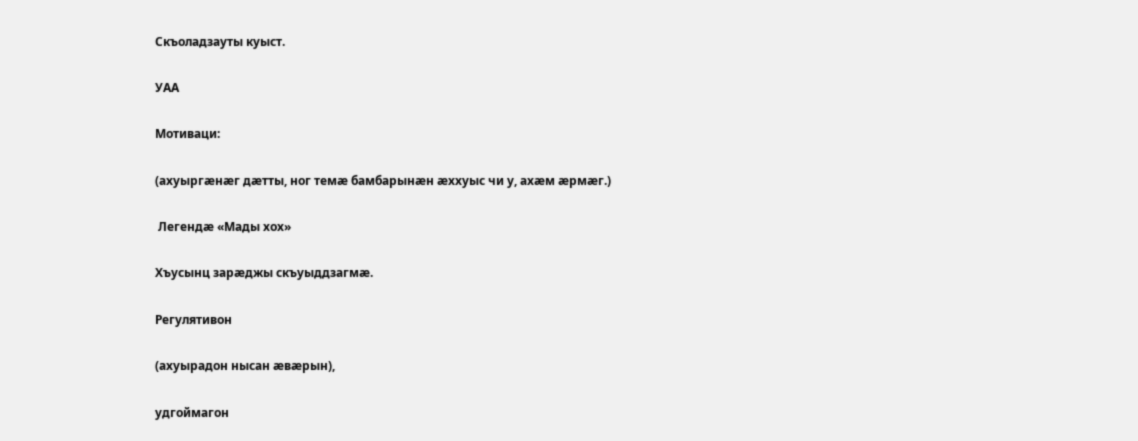Скъоладзауты куыст.

УАА

Мотиваци:

(ахуыргæнæг дæтты, ног темæ бамбарынæн æххуыс чи у, ахæм æрмæг.)

 Легендæ «Мады хох»

Хъусынц зарæджы скъуыддзагмæ.

Регулятивон

(ахуырадон нысан æвæрын),

удгоймагон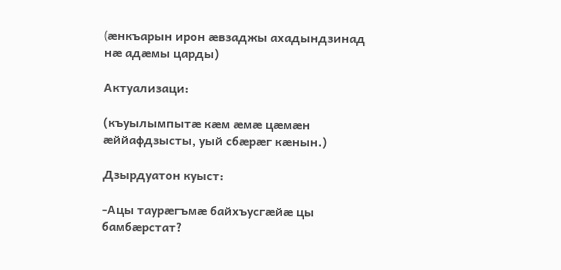(æнкъарын ирон æвзаджы ахадындзинад нæ адæмы царды)

Актуализаци:

(къуылымпытæ кæм æмæ цæмæн æййафдзысты, уый сбæрæг кæнын.)

Дзырдуатон куыст:

-Ацы таурæгъмæ байхъусгæйæ цы бамбæрстат?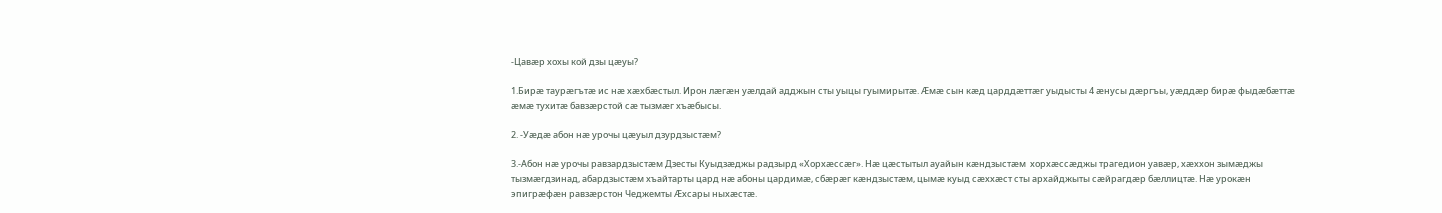-Цавæр хохы кой дзы цæуы?

1.Бирӕ таурӕгътӕ ис нӕ хӕхбӕстыл. Ирон лӕгӕн уӕлдай адджын сты уыцы гуымирытӕ. Ӕмӕ сын кӕд царддӕттӕг уыдысты 4 ӕнусы дӕргъы, уӕддӕр бирӕ фыдӕбӕттӕ ӕмӕ тухитӕ бавзӕрстой сӕ тызмӕг хъӕбысы.

2. -Уӕдӕ абон нӕ урочы цӕуыл дзурдзыстӕм?

3.-Абон нӕ урочы равзардзыстӕм Дзесты Куыдзӕджы радзырд «Хорхӕссӕг». Нӕ цӕстытыл ауайын кӕндзыстӕм  хорхӕссӕджы трагедион уавӕр, хӕххон зымӕджы тызмӕгдзинад, абардзыстӕм хъайтарты цард нӕ абоны цардимӕ, сбӕрӕг кӕндзыстӕм, цымӕ куыд сӕххӕст сты архайджыты сӕйрагдӕр бӕллицтӕ. Нӕ урокӕн эпигрӕфӕн равзӕрстон Чеджемты Ӕхсары ныхӕстӕ.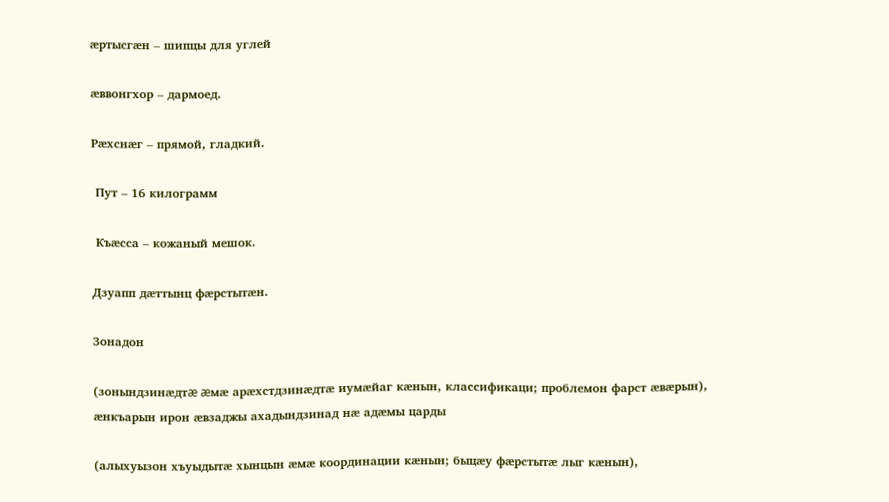ӕртысгӕн – шипцы для углей

ӕввонгхор – дармоед.

Рӕхснӕг – прямой, гладкий.

 Пут – 16 килограмм

 Къӕсса – кожаный мешок.

Дзуапп дæттынц фæрстытæн.

Зонадон

(зонындзинæдтæ æмæ арæхстдзинæдтæ иумæйаг кæнын, классификаци; проблемон фарст æвæрын), æнкъарын ирон æвзаджы ахадындзинад нæ адæмы царды

(алыхуызон хъуыдытæ хынцын æмæ координации кæнын; быцæу фæрстытæ лыг кæнын),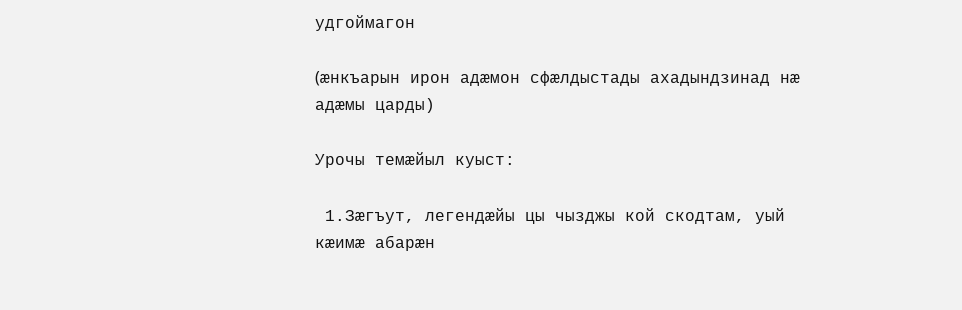удгоймагон

(æнкъарын ирон адæмон сфæлдыстады ахадындзинад нæ адæмы царды)

Урочы темæйыл куыст:

 1.Зӕгъут, легендӕйы цы чызджы кой скодтам, уый кӕимӕ абарӕн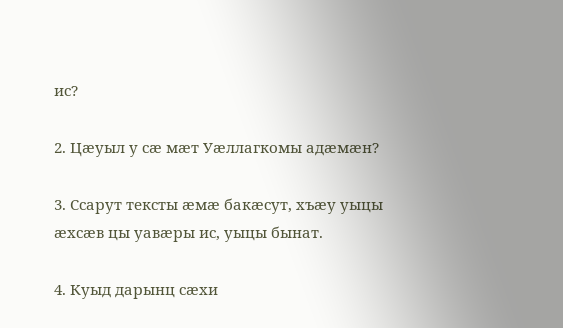ис?

2. Цӕуыл у сӕ мӕт Уӕллагкомы адӕмӕн?

3. Ссарут тексты ӕмӕ бакӕсут, хъӕу уыцы ӕхсӕв цы уавӕры ис, уыцы бынат.

4. Куыд дарынц сӕхи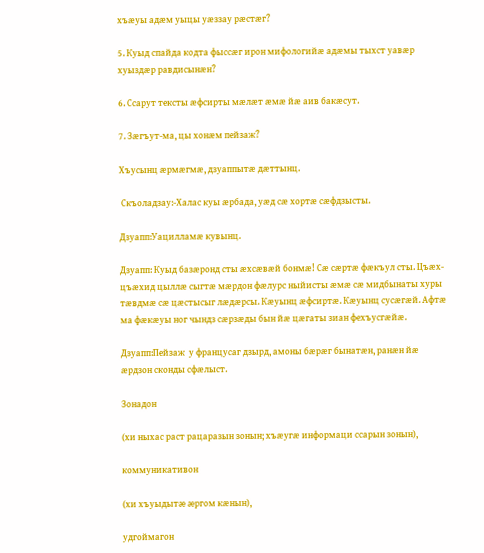хъӕуы адӕм уыцы уӕззау рӕстӕг?

5. Куыд спайда кодта фыссӕг ирон мифологийæ адӕмы тыхст уавӕр хуыздӕр равдисынӕн?

6. Ссарут тексты ӕфсирты мӕлӕт ӕмӕ йӕ аив бакӕсут.

7. Зӕгъут-ма, цы хонӕм пейзаж?

Хъусынц æрмæгмæ, дзуаппытæ дæттынц.

 Скъоладзау:-Халас куы æрбада, уæд сæ хортæ сæфдзысты.

Дзуапп:Уацилламӕ кувынц.

Дзуапп: Куыд базӕронд сты ӕхсӕвӕй бонмӕ! Сӕ сӕртӕ фӕкъул сты. Цъӕх-цъӕхид цыллӕ сыгтӕ мӕрдон фӕлурс ныйисты ӕмӕ сӕ мидбынаты хуры тӕвдмӕ сӕ цӕстысыг лӕдӕрсы. Кӕуынц ӕфсиртӕ. Кӕуынц сусӕгӕй. Афтӕ ма фӕкӕуы ног чындз сӕрзӕды бын йӕ цӕгаты зиан фехъусгӕйӕ.

Дзуапп:Пейзаж  у францусаг дзырд, амоны бӕрӕг бынатӕн, ранӕн йӕ ӕрдзон сконды сфӕлыст.

Зонадон

(хи ныхас раст рацаразын зонын; хъæугæ информаци ссарын зонын),

коммуникативон

(хи хъуыдытæ æргом кæнын),

удгоймагон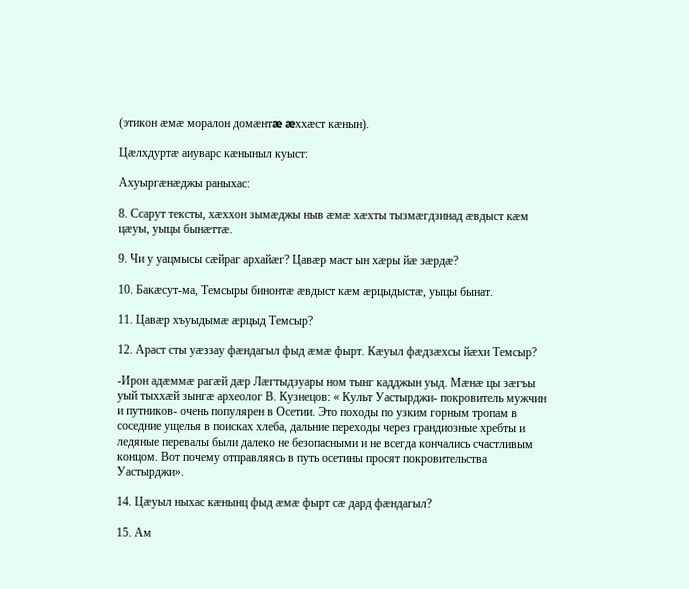(этикон æмæ моралон домæнтæ æххæст кæнын).

Цæлхдуртæ аиуварс кæныныл куыст:

Ахуыргæнæджы раныхас:

8. Ссарут тексты, хӕххон зымӕджы ныв ӕмӕ хӕхты тызмӕгдзинад ӕвдыст кӕм цӕуы, уыцы бынӕттӕ.

9. Чи у уацмысы сӕйраг архайӕг? Цавӕр маст ын хӕры йӕ зӕрдӕ?

10. Бакӕсут-ма, Темсыры бинонтӕ ӕвдыст кӕм ӕрцыдыстӕ, уыцы бынат.

11. Цавӕр хъуыдымӕ ӕрцыд Темсыр?

12. Араст сты уӕззау фӕндагыл фыд ӕмӕ фырт. Кӕуыл фӕдзӕхсы йӕхи Темсыр?

-Ирон адӕммӕ рагӕй дӕр Лӕгтыдзуары ном тынг кадджын уыд. Мӕнӕ цы зӕгъы уый тыххӕй зынгӕ археолог В. Кузнецов: « Культ Уастырджи- покровитель мужчин и путников- очень популярен в Осетии. Это походы по узким горным тропам в соседние ущелья в поисках хлеба, дальние переходы через грандиозные хребты и ледяные перевалы были далеко не безопасными и не всегда кончались счастливым концом. Вот почему отправляясь в путь осетины просят покровительства Уастырджи».

14. Цӕуыл ныхас кӕнынц фыд ӕмӕ фырт сӕ дард фӕндагыл?

15. Ам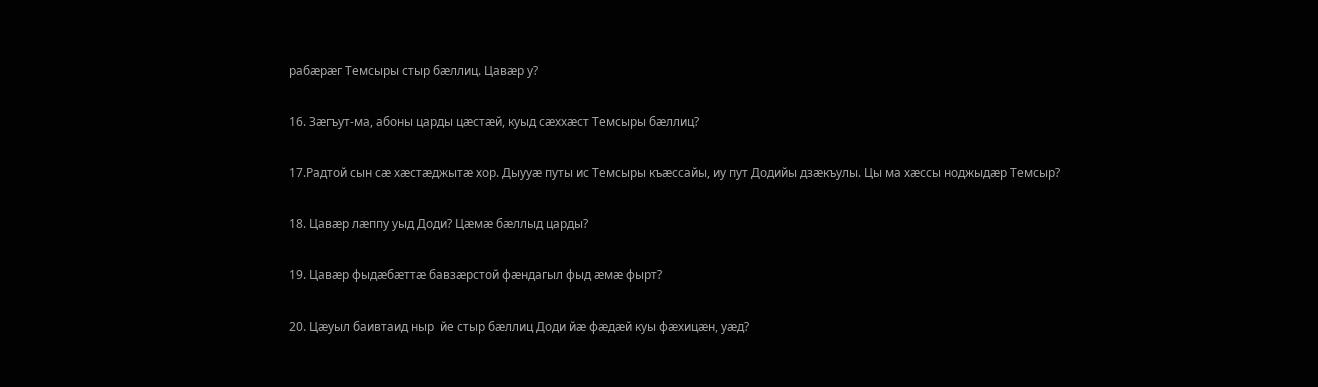рабӕрӕг Темсыры стыр бӕллиц. Цавӕр у?

16. Зӕгъут-ма, абоны царды цӕстӕй, куыд сӕххӕст Темсыры бӕллиц?

17.Радтой сын сӕ хӕстӕджытӕ хор. Дыууӕ путы ис Темсыры къӕссайы, иу пут Додийы дзӕкъулы. Цы ма хӕссы ноджыдӕр Темсыр?

18. Цавӕр лӕппу уыд Доди? Цӕмӕ бӕллыд царды?

19. Цавӕр фыдӕбӕттӕ бавзӕрстой фӕндагыл фыд ӕмӕ фырт?

20. Цӕуыл баивтаид ныр  йе стыр бӕллиц Доди йӕ фӕдӕй куы фӕхицӕн, уӕд?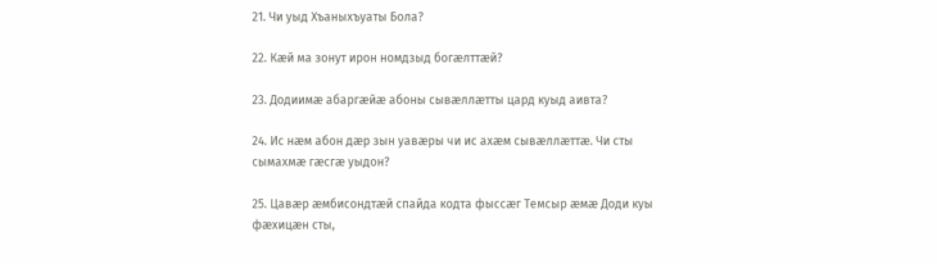21. Чи уыд Хъаныхъуаты Бола?

22. Кӕй ма зонут ирон номдзыд богӕлттӕй?

23. Додиимӕ абаргӕйӕ абоны сывӕллӕтты цард куыд аивта?

24. Ис нӕм абон дӕр зын уавӕры чи ис ахӕм сывӕллӕттӕ. Чи сты сымахмӕ гӕсгӕ уыдон?

25. Цавӕр ӕмбисондтӕй спайда кодта фыссӕг Темсыр ӕмӕ Доди куы фӕхицӕн сты,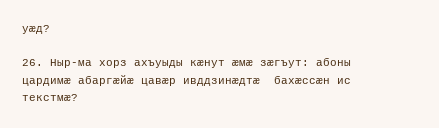уӕд?

26. Ныр-ма хорз ахъуыды кӕнут ӕмӕ зӕгъут: абоны цардимӕ абаргӕйӕ цавӕр ивддзинӕдтӕ  бахӕссӕн ис текстмӕ?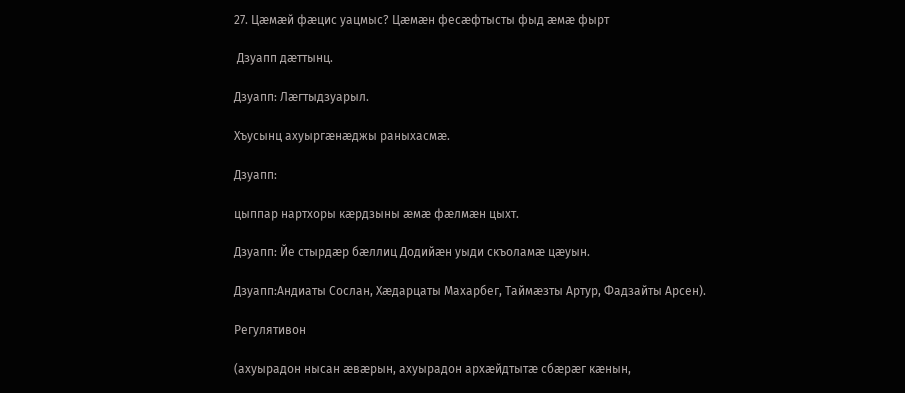27. Цӕмӕй фӕцис уацмыс? Цӕмӕн фесӕфтысты фыд ӕмӕ фырт

 Дзуапп дæттынц.

Дзуапп: Лӕгтыдзуарыл.

Хъусынц ахуыргæнæджы раныхасмæ.

Дзуапп:

цыппар нартхоры кӕрдзыны ӕмӕ фӕлмӕн цыхт.

Дзуапп: Йе стырдӕр бӕллиц Додийӕн уыди скъоламӕ цӕуын.

Дзуапп:Андиаты Сослан, Хӕдарцаты Махарбег, Таймӕзты Артур, Фадзайты Арсен).

Регулятивон

(ахуырадон нысан æвæрын, ахуырадон архæйдтытæ сбæрæг кæнын,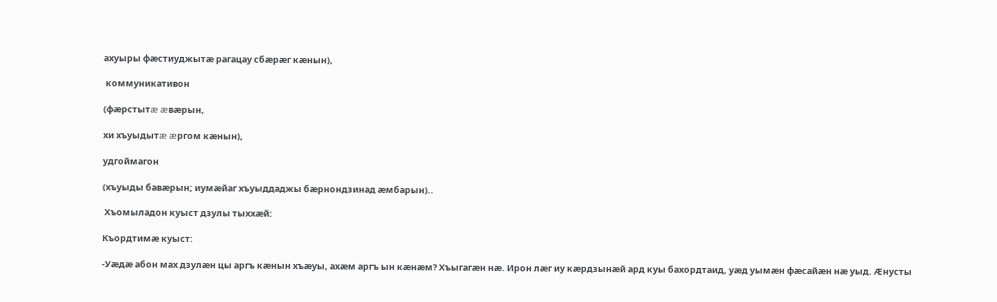ахуыры фæстиуджытæ рагацау сбæрæг кæнын),

 коммуникативон

(фæрстытæ æвæрын,

хи хъуыдытæ æргом кæнын),

удгоймагон

(хъуыды бавæрын; иумæйаг хъуыддаджы бæрнондзинад æмбарын)..

 Хъомыладон куыст дзулы тыххӕй:

Къордтимæ куыст:

-Уӕдӕ абон мах дзулӕн цы аргъ кӕнын хъӕуы, ахӕм аргъ ын кӕнӕм? Хъыгагӕн нӕ. Ирон лӕг иу кӕрдзынӕй ард куы бахордтаид, уӕд уымӕн фӕсайӕн нӕ уыд. Ӕнусты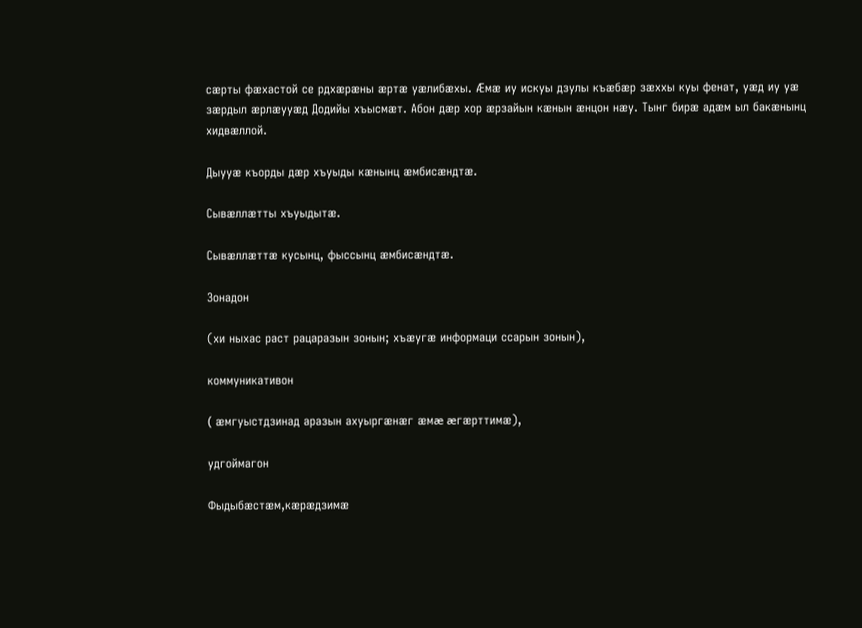сӕрты фӕхастой се рдхӕрӕны ӕртӕ уӕлибӕхы. Ӕмӕ иу искуы дзулы къӕбӕр зӕххы куы фенат, уӕд иу уӕ зӕрдыл ӕрлӕууӕд Додийы хъысмӕт. Абон дӕр хор ӕрзайын кӕнын ӕнцон нӕу. Тынг бирӕ адӕм ыл бакӕнынц хидвӕллой.

Дыууæ къорды дæр хъуыды кæнынц æмбисæндтæ.

Сывæллæтты хъуыдытæ.

Сывæллæттæ кусынц, фыссынц æмбисæндтæ.

Зонадон

(хи ныхас раст рацаразын зонын; хъæугæ информаци ссарын зонын),

коммуникативон

( æмгуыстдзинад аразын ахуыргæнæг æмæ æгæрттимæ),

удгоймагон

Фыдыбæстæм,кæрæдзимæ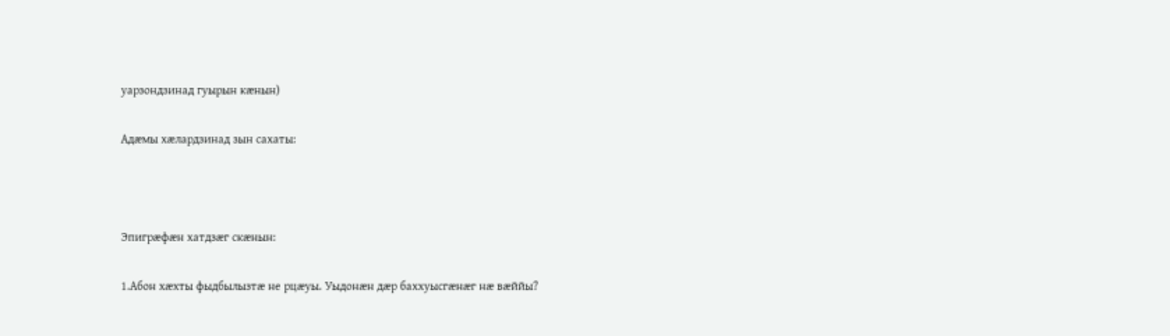уарзондзинад гуырын кæнын)

Адӕмы хӕлардзинад зын сахаты:



Эпигрæфæн хатдзæг скæнын:

1.Абон хӕхты фыдбылызтӕ не рцӕуы. Уыдонӕн дӕр баххуысгӕнӕг нæ вæййы?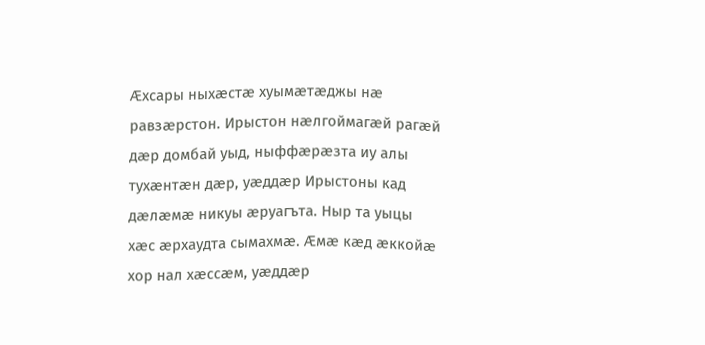Ӕхсары ныхӕстӕ хуымӕтӕджы нӕ равзӕрстон. Ирыстон нӕлгоймагӕй рагӕй дӕр домбай уыд, ныффӕрӕзта иу алы тухӕнтӕн дӕр, уӕддӕр Ирыстоны кад дӕлӕмӕ никуы ӕруагъта. Ныр та уыцы хӕс ӕрхаудта сымахмӕ. Ӕмӕ кӕд ӕккойӕ хор нал хӕссӕм, уӕддӕр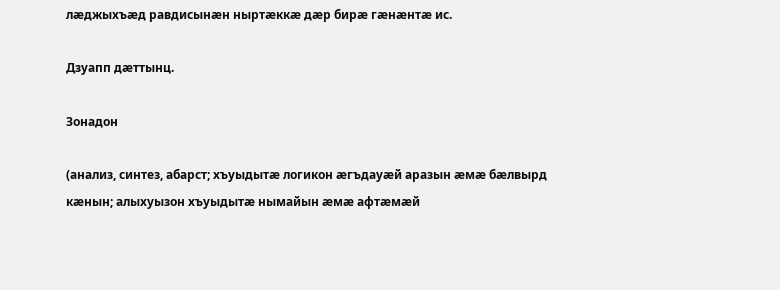лӕджыхъӕд равдисынӕн ныртӕккӕ дӕр бирӕ гӕнӕнтӕ ис.

Дзуапп дæттынц.

Зонадон

(анализ, синтез, абарст; хъуыдытæ логикон æгъдауæй аразын æмæ бæлвырд кæнын; алыхуызон хъуыдытæ нымайын æмæ афтæмæй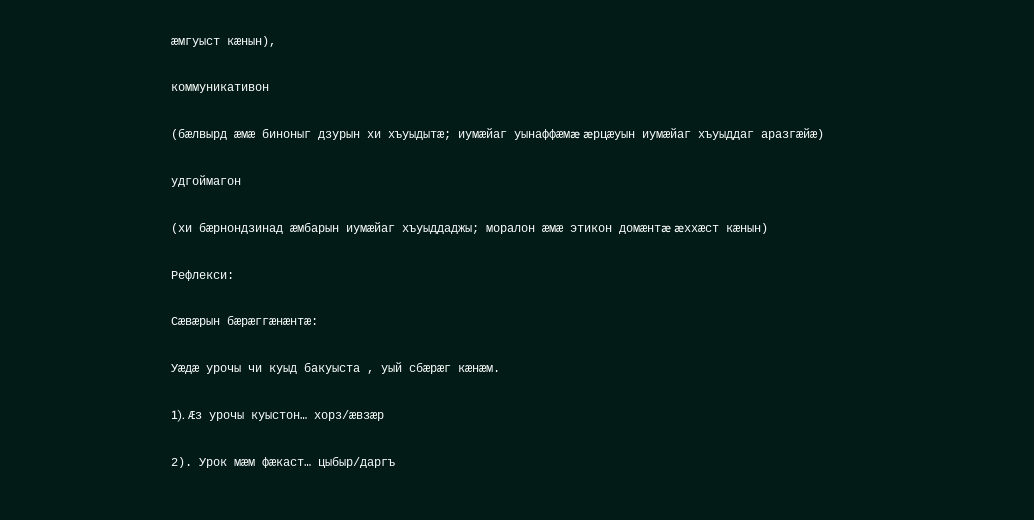æмгуыст кæнын),

коммуникативон

(бæлвырд æмæ биноныг дзурын хи хъуыдытæ; иумæйаг уынаффæмæ æрцæуын иумæйаг хъуыддаг аразгæйæ)

удгоймагон

(хи бæрнондзинад æмбарын иумæйаг хъуыддаджы; моралон æмæ этикон домæнтæ æххæст кæнын)

Рефлекси:

Сæвæрын бæрæггæнæнтæ:

Уæдæ урочы чи куыд бакуыста , уый сбæрæг кæнæм.

1). Æз урочы куыстон… хорз/æвзæр

2). Урок мæм фæкаст… цыбыр/даргъ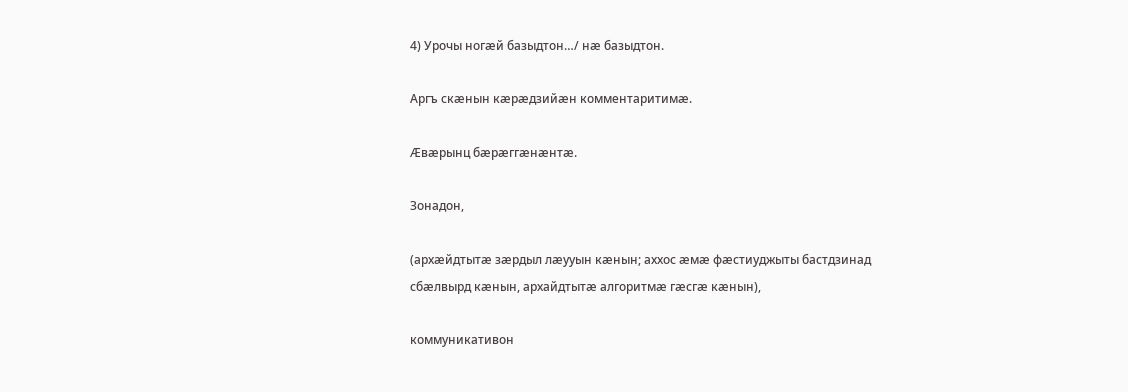4) Урочы ногæй базыдтон…/ нæ базыдтон.

Аргъ скæнын кæрæдзийæн комментаритимæ.

Æвæрынц бæрæггæнæнтæ.

Зонадон,

(архæйдтытæ зæрдыл лæууын кæнын; аххос æмæ фæстиуджыты бастдзинад сбæлвырд кæнын, архайдтытæ алгоритмæ гæсгæ кæнын),

коммуникативон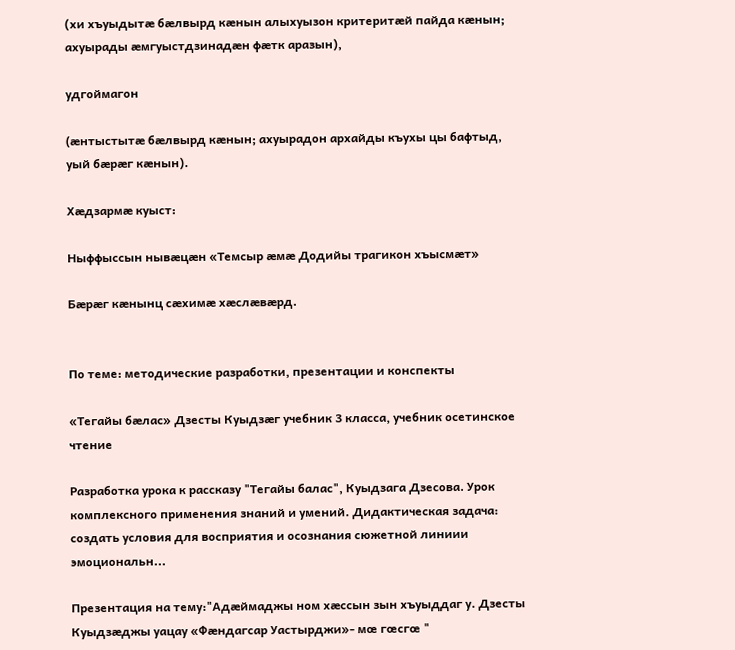(хи хъуыдытæ бæлвырд кæнын алыхуызон критеритæй пайда кæнын; ахуырады æмгуыстдзинадæн фæтк аразын),

удгоймагон

(æнтыстытæ бæлвырд кæнын; ахуырадон архайды къухы цы бафтыд, уый бæрæг кæнын).

Хæдзармæ куыст:

Ныффыссын нывæцæн «Темсыр æмæ Додийы трагикон хъысмæт»

Бæрæг кæнынц сæхимæ хæслæвæрд.


По теме: методические разработки, презентации и конспекты

«Тегайы бæлас» Дзесты Куыдзæг учебник 3 класса, учебник осетинское чтение

Разработка урока к рассказу "Тегайы балас", Куыдзага Дзесова. Урок комплексного применения знаний и умений. Дидактическая задача: создать условия для восприятия и осознания сюжетной линиии эмоциональн...

Презентация на тему:"Адæймаджы ном хæссын зын хъуыддаг у. Дзесты Куыдзæджы уацау «Фæндагсар Уастырджи»- мœ гœсгœ "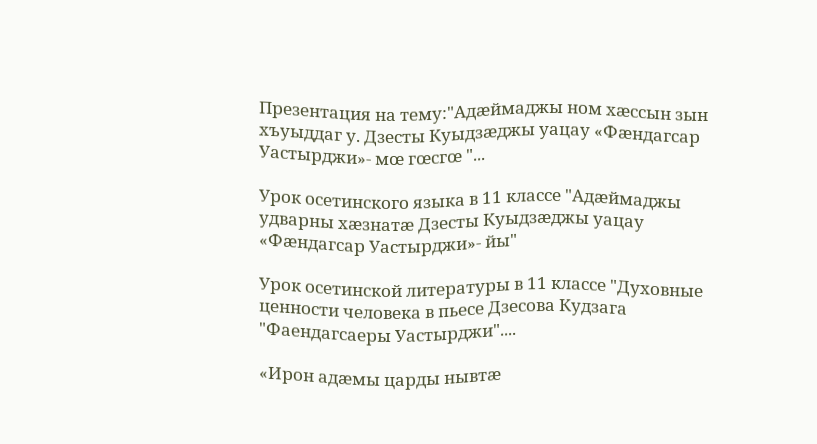Презентация на тему:"Адæймаджы ном хæссын зын хъуыддаг у. Дзесты Куыдзæджы уацау «Фæндагсар Уастырджи»- мœ гœсгœ "...

Урок осетинского языка в 11 классе "Адӕймаджы удварны хӕзнатӕ Дзесты Куыдзӕджы уацау «Фӕндагсар Уастырджи»- йы"

Урок осетинской литературы в 11 классе "Духовные ценности человека в пьесе Дзесова Кудзага "Фаендагсаеры Уастырджи"....

«Ирон адæмы царды нывтæ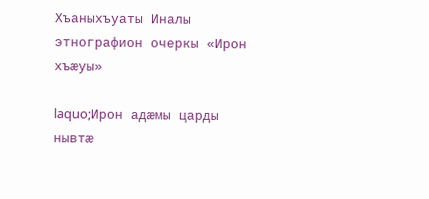Хъаныхъуаты Иналы этнографион очеркы «Ирон хъæуы»

laquo;Ирон адæмы царды нывтæ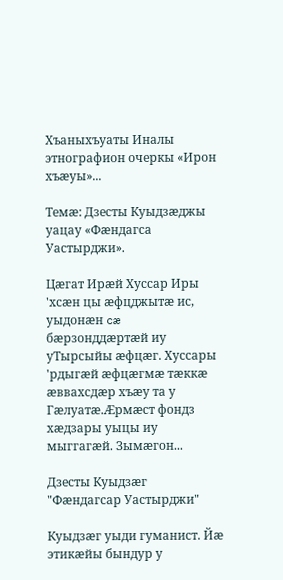Хъаныхъуаты Иналы этнографион очеркы «Ирон хъæуы»...

Темӕ: Дзесты Куыдзæджы уацау «Фæндагса Уастырджи».

Цæгат Ирæй Хуссар Иры 'хсæн цы æфцджытæ ис, уыдонæн cæ бæрзонддæртæй иу уТырсыйы æфцæг. Хуссары 'рдыгæй æфцæгмæ тæккæ æввахсдæр хъæу та у Гæлуатæ.Æрмæст фондз хæдзары уыцы иу мыггагæй. Зымæгон...

Дзесты Куыдзæг "Фæндагсар Уастырджи"

Куыдзæг уыди гуманист. Йæ этикæйы бындур у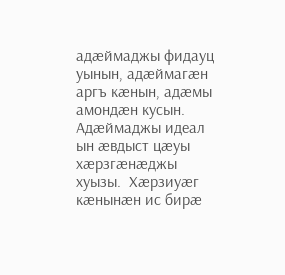адæймаджы фидауц уынын, адæймагæн аргъ кæнын, адæмы амондæн кусын. Адæймаджы идеал ын æвдыст цæуы хæрзгæнæджы хуызы.  Хæрзиуæг кæнынæн ис бирæ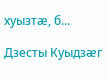хуызтæ, б...

Дзесты Куыдзᴂг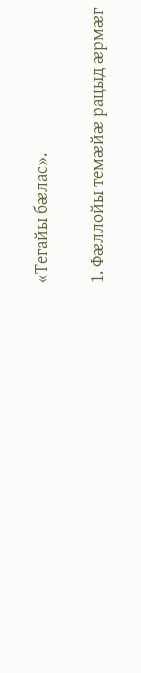«Тегайы бᴂлас».

1. Фᴂллойы темᴂйᴂ рацыд ᴂрмᴂг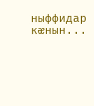ныффидар кᴂнын...